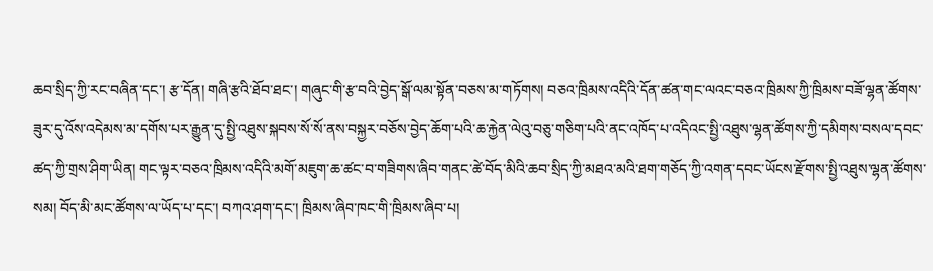ཆབ་སྲིད་ཀྱི་རང་བཞིན་དང་། རྩ་དོན། གཞི་རྩའི་ཐོབ་ཐང་། གཞུང་གི་རྩ་བའི་བྱེད་སྒོ་ལམ་སྟོན་བཅས་མ་གཏོགས། བཅའ་ཁྲིམས་འདིའི་དོན་ཚན་གང་ལའང་བཅའ་ཁྲིམས་ཀྱི་ཁྲིམས་བཟོ་ལྷན་ཚོགས་ཟུར་དུ་འོས་འདེམས་མ་དགོས་པར་རྒྱུན་དུ་སྤྱི་འཐུས་སྐབས་སོ་སོ་ནས་བསྐྱར་བཅོས་བྱེད་ཆོག་པའི་ཆ་རྐྱེན་ལེའུ་བཅུ་གཅིག་པའི་ནང་འཁོད་པ་འདིའང་སྤྱི་འཐུས་ལྷན་ཚོགས་ཀྱི་དམིགས་བསལ་དབང་ཚད་ཀྱི་གྲས་ཤིག་ཡིན། གང་ལྟར་བཅའ་ཁྲིམས་འདིའི་མགོ་མཇུག་ཆ་ཚང་བ་གཟིགས་ཞིབ་གནང་ཚེ་བོད་མིའི་ཆབ་སྲིད་ཀྱི་མཐའ་མའི་ཐག་གཅོད་ཀྱི་འགན་དབང་ཡོངས་རྫོགས་སྤྱི་འཐུས་ལྷན་ཚོགས་སམ། བོད་མི་མང་ཚོགས་ལ་ཡོད་པ་དང་། བཀའ་ཤག་དང་། ཁྲིམས་ཞིབ་ཁང་གི་ཁྲིམས་ཞིབ་པ།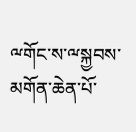ྋགོང་ས་ྋསྐྱབས་མགོན་ཆེན་པོ་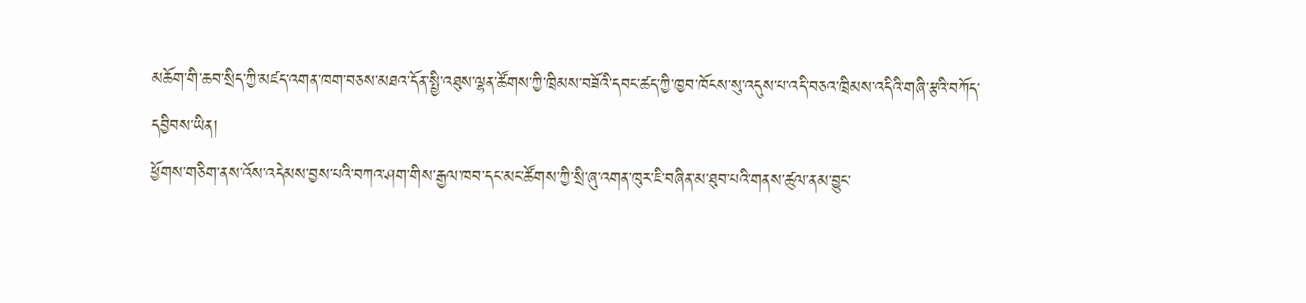མཆོག་གི་ཆབ་སྲིད་ཀྱི་མཛད་འགན་ཁག་བཅས་མཐའ་དོན་སྤྱི་འཐུས་ལྷན་ཚོགས་ཀྱི་ཁྲིམས་བཟོའི་དབང་ཚད་ཀྱི་ཁྱབ་ཁོངས་སུ་འདུས་པ་འདི་བཅའ་ཁྲིམས་འདིའི་གཞི་རྩའི་བཀོད་དབྱིབས་ཡིན།
ཕྱོགས་གཅིག་ནས་འོས་འདེམས་བྱས་པའི་བཀའ་ཤག་གིས་རྒྱལ་ཁབ་དང་མང་ཚོགས་ཀྱི་སྲི་ཞུ་འགན་ཁུར་ཇི་བཞིན་མ་ཐུབ་པའི་གནས་ཚུལ་ནམ་བྱུང་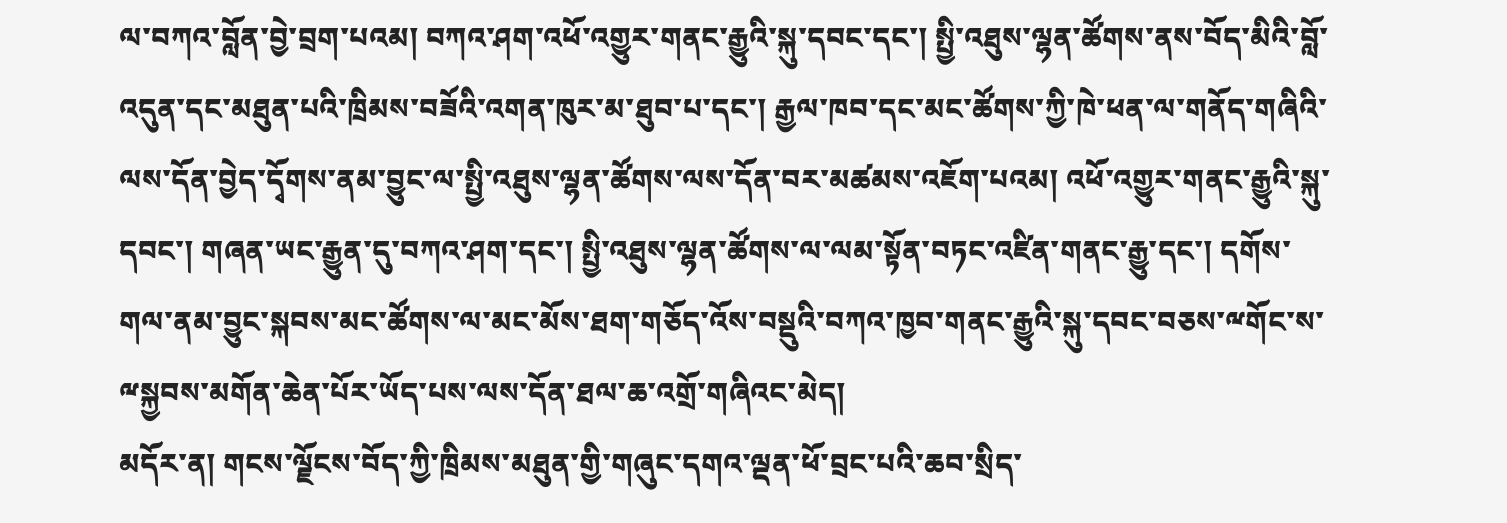ལ་བཀའ་བློན་བྱེ་བྲག་པའམ། བཀའ་ཤག་འཕོ་འགྱུར་གནང་རྒྱུའི་སྐུ་དབང་དང་། སྤྱི་འཐུས་ལྷན་ཚོགས་ནས་བོད་མིའི་བློ་འདུན་དང་མཐུན་པའི་ཁྲིམས་བཟོའི་འགན་ཁུར་མ་ཐུབ་པ་དང་། རྒྱལ་ཁབ་དང་མང་ཚོགས་ཀྱི་ཁེ་ཕན་ལ་གནོད་གཞིའི་ལས་དོན་བྱེད་དྭོགས་ནམ་བྱུང་ལ་སྤྱི་འཐུས་ལྷན་ཚོགས་ལས་དོན་བར་མཚམས་འཇོག་པའམ། འཕོ་འགྱུར་གནང་རྒྱུའི་སྐུ་དབང་། གཞན་ཡང་རྒྱུན་དུ་བཀའ་ཤག་དང་། སྤྱི་འཐུས་ལྷན་ཚོགས་ལ་ལམ་སྟོན་བཏང་འཛིན་གནང་རྒྱུ་དང་། དགོས་གལ་ནམ་བྱུང་སྐབས་མང་ཚོགས་ལ་མང་མོས་ཐག་གཅོད་འོས་བསྡུའི་བཀའ་ཁྱབ་གནང་རྒྱུའི་སྐུ་དབང་བཅས་ྋགོང་ས་ྋསྐྱབས་མགོན་ཆེན་པོར་ཡོད་པས་ལས་དོན་ཐལ་ཆ་འགྲོ་གཞིའང་མེད།
མདོར་ན། གངས་ལྗོངས་བོད་ཀྱི་ཁྲིམས་མཐུན་གྱི་གཞུང་དགའ་ལྡན་ཕོ་བྲང་པའི་ཆབ་སྲིད་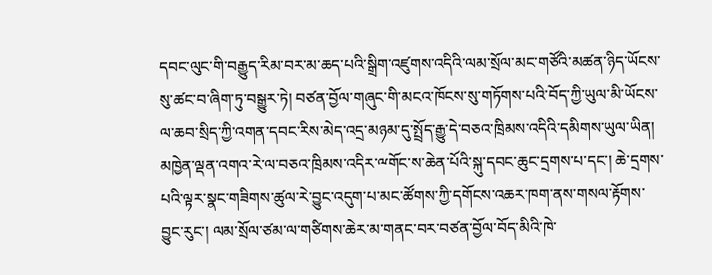དབང་ལུང་གི་བརྒྱུད་རིམ་བར་མ་ཆད་པའི་སྒྲིག་འཛུགས་འདིའི་ལམ་སྲོལ་མང་གཙོའི་མཚན་ཉིད་ཡོངས་སུ་ཚང་བ་ཞིག་ཏུ་བསྒྱུར་ཏེ། བཙན་བྱོལ་གཞུང་གི་མངའ་ཁོངས་སུ་གཏོགས་པའི་བོད་ཀྱི་ཡུལ་མི་ཡོངས་ལ་ཆབ་སྲིད་ཀྱི་འགན་དབང་རིས་མེད་འདྲ་མཉམ་དུ་སྤྲོད་རྒྱུ་དེ་བཅའ་ཁྲིམས་འདིའི་དམིགས་ཡུལ་ཡིན།
མཁྱེན་ལྡན་འགའ་རེ་ལ་བཅའ་ཁྲིམས་འདིར་ྋགོང་ས་ཆེན་པོའི་སྐུ་དབང་ཆུང་དྲགས་པ་དང་། ཆེ་དྲགས་པའི་ལྟར་སྣང་གཟིགས་ཚུལ་རེ་བྱུང་འདུག་པ་མང་ཚོགས་ཀྱི་དགོངས་འཆར་ཁག་ནས་གསལ་རྟོགས་བྱུང་རུང་། ལམ་སྲོལ་ཙམ་ལ་གཙིགས་ཆེར་མ་གནང་བར་བཙན་བྱོལ་བོད་མིའི་ཁེ་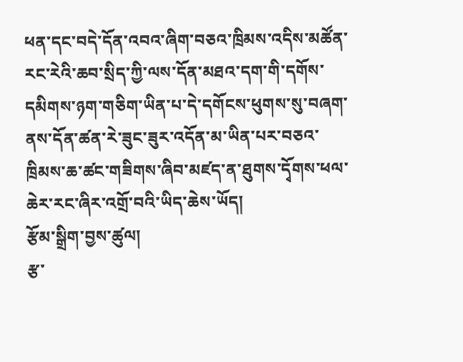ཕན་དང་བདེ་དོན་འབའ་ཞིག་བཅའ་ཁྲིམས་འདིས་མཚོན་རང་རེའི་ཆབ་སྲིད་ཀྱི་ལས་དོན་མཐའ་དག་གི་དགོས་དམིགས་ཉག་གཅིག་ཡིན་པ་དེ་དགོངས་ཕུགས་སུ་བཞག་ནས་དོན་ཚན་རེ་ཟུང་ཟུར་འདོན་མ་ཡིན་པར་བཅའ་ཁྲིམས་ཆ་ཚང་གཟིགས་ཞིབ་མཛད་ན་ཐུགས་དྭོགས་ཕལ་ཆེར་རང་ཞིར་འགྲོ་བའི་ཡིད་ཆེས་ཡོད།
རྩོམ་སྒྲིག་བྱས་ཚུལ།
རྩ་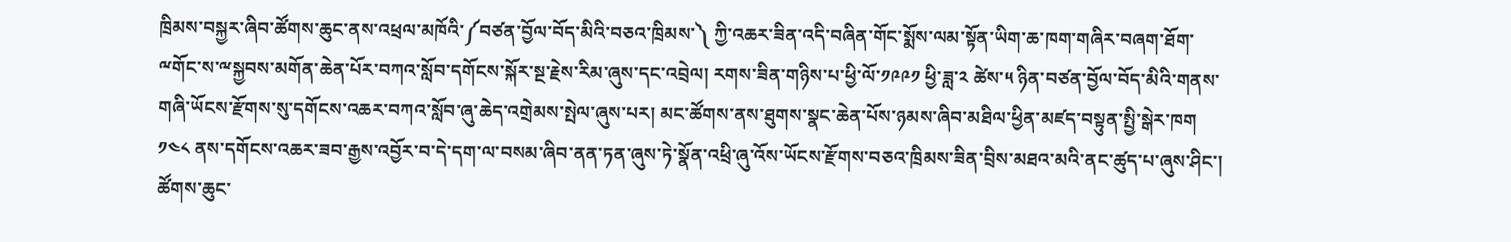ཁྲིམས་བསྐྱར་ཞིབ་ཚོགས་ཆུང་ནས་འཕྲལ་མཁོའི་༼བཙན་བྱོལ་བོད་མིའི་བཅའ་ཁྲིམས་༽ ཀྱི་འཆར་ཟིན་འདི་བཞིན་གོང་སྨོས་ལམ་སྟོན་ཡིག་ཆ་ཁག་གཞིར་བཞག་ཐོག་ྋགོང་ས་ྋསྐྱབས་མགོན་ཆེན་པོར་བཀའ་སློབ་དགོངས་སྐོར་སྔ་རྗེས་རིམ་ཞུས་དང་འབྲེལ། རགས་ཟིན་གཉིས་པ་ཕྱི་ལོ་༡༩༩༡ ཕྱི་ཟླ་༢ ཚེས་༥ ཉིན་བཙན་བྱོལ་བོད་མིའི་གནས་གཞི་ཡོངས་རྫོགས་སུ་དགོངས་འཆར་བཀའ་སློབ་ཞུ་ཆེད་འགྲེམས་སྤེལ་ཞུས་པར། མང་ཚོགས་ནས་ཐུགས་སྣང་ཆེན་པོས་ཉམས་ཞིབ་མཐིལ་ཕྱིན་མཛད་བསྟུན་སྤྱི་སྒེར་ཁག ༡༤༨ ནས་དགོངས་འཆར་ཟབ་རྒྱས་འབྱོར་བ་དེ་དག་ལ་བསམ་ཞིབ་ནན་ཏན་ཞུས་ཏེ་སྣོན་འཕྲི་ཞུ་འོས་ཡོངས་རྫོགས་བཅའ་ཁྲིམས་ཟིན་བྲིས་མཐའ་མའི་ནང་ཚུད་པ་ཞུས་ཤིང་། ཚོགས་ཆུང་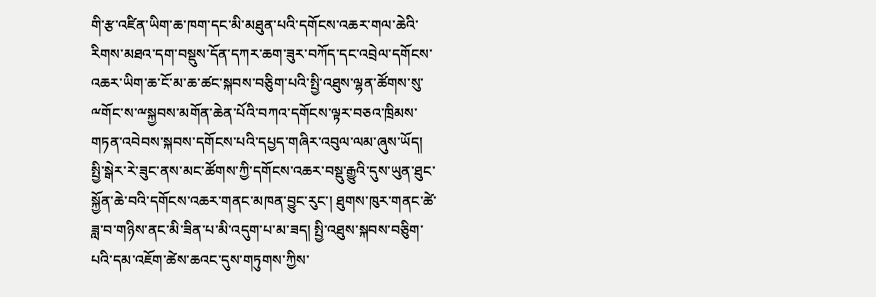གི་རྩ་འཛིན་ཡིག་ཆ་ཁག་དང་མི་མཐུན་པའི་དགོངས་འཆར་གལ་ཆེའི་རིགས་མཐའ་དག་བསྡུས་དོན་དཀར་ཆག་ཟུར་བཀོད་དང་འབྲེལ་དགོངས་འཆར་ཡིག་ཆ་ངོ་མ་ཆ་ཚང་སྐབས་བཅིུག་པའི་སྤྱི་འཐུས་ལྷན་ཚོགས་སུ་ྋགོང་ས་ྋསྐྱབས་མགོན་ཆེན་པོའི་བཀའ་དགོངས་ལྟར་བཅའ་ཁྲིམས་གཏན་འབེབས་སྐབས་དགོངས་པའི་དཔྱད་གཞིར་འབུལ་ལམ་ཞུས་ཡོད། སྤྱི་སྒེར་རེ་ཟུང་ནས་མང་ཚོགས་ཀྱི་དགོངས་འཆར་བསྡུ་རྒྱུའི་དུས་ཡུན་ཐུང་སྐྱོན་ཆེ་བའི་དགོངས་འཆར་གནང་མཁན་བྱུང་རུང་། ཐུགས་ཁུར་གནང་ཚེ་ཟླ་བ་གཉིས་ནང་མི་ཟིན་པ་མི་འདུག་པ་མ་ཟད། སྤྱི་འཐུས་སྐབས་བཅིུག་པའི་དམ་འཇོག་ཚེས་ཆའང་དུས་གཏུགས་ཀྱིས་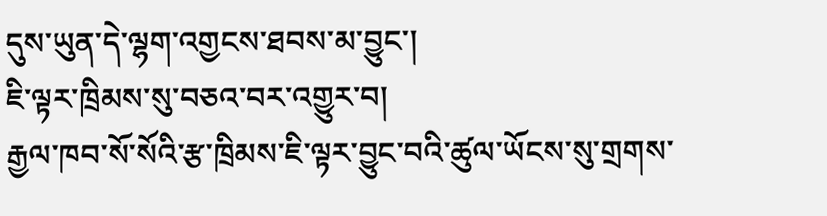དུས་ཡུན་དེ་ལྷག་འགྱངས་ཐབས་མ་བྱུང་།
ཇི་ལྟར་ཁྲིམས་སུ་བཅའ་བར་འགྱུར་བ།
རྒྱལ་ཁབ་སོ་སོའི་རྩ་ཁྲིམས་ཇི་ལྟར་བྱུང་བའི་ཚུལ་ཡོངས་སུ་གྲགས་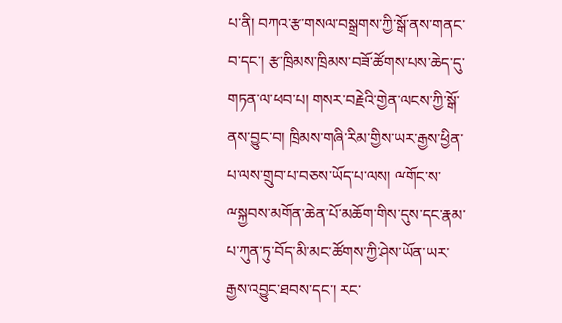པ་ནི། བཀའ་རྩ་གསལ་བསྒྲགས་ཀྱི་སྒོ་ནས་གནང་བ་དང་། རྩ་ཁྲིམས་ཁྲིམས་བཟོ་ཚོགས་པས་ཆེད་དུ་གཏན་ལ་ཕབ་པ། གསར་བརྗེའི་གྱེན་ལངས་ཀྱི་སྒོ་ནས་བྱུང་བ། ཁྲིམས་གཞི་རིམ་གྱིས་ཡར་རྒྱས་ཕྱིན་པ་ལས་གྲུབ་པ་བཅས་ཡོད་པ་ལས། ྋགོང་ས་ྋསྐྱབས་མགོན་ཆེན་པོ་མཆོག་གིས་དུས་དང་རྣམ་པ་ཀུན་ཏུ་བོད་མི་མང་ཚོགས་ཀྱི་ཤེས་ཡོན་ཡར་རྒྱས་འབྱུང་ཐབས་དང་། རང་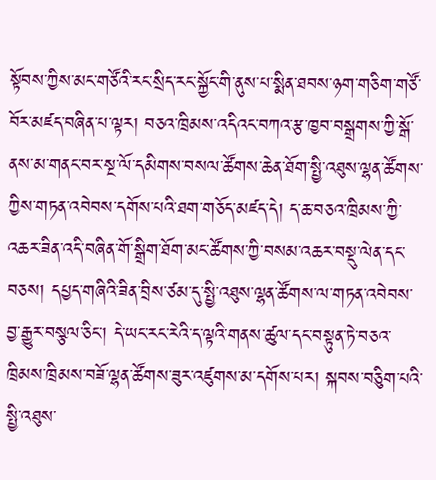སྟོབས་ཀྱིས་མང་གཙོའི་རང་སྲིད་རང་སྐྱོང་གི་ནུས་པ་སྨིན་ཐབས་ཉག་གཅིག་གཙོ་བོར་མཛད་བཞིན་པ་ལྟར། བཅའ་ཁྲིམས་འདིའང་བཀའ་རྩ་ཁྱབ་བསྒྲགས་ཀྱི་སྒོ་ནས་མ་གནང་བར་སྔ་ལོ་དམིགས་བསལ་ཚོགས་ཆེན་ཐོག་སྤྱི་འཐུས་ལྷན་ཚོགས་ཀྱིས་གཏན་འབེབས་དགོས་པའི་ཐག་གཅོད་མཛད་དེ། ད་ཆ་བཅའ་ཁྲིམས་ཀྱི་འཆར་ཟིན་འདི་བཞིན་གོ་སྒྲིག་ཐོག་མང་ཚོགས་ཀྱི་བསམ་འཆར་བསྡུ་ལེན་དང་བཅས། དཔྱད་གཞིའི་ཟིན་བྲིས་ཙམ་དུ་སྤྱི་འཐུས་ལྷན་ཚོགས་ལ་གཏན་འབེབས་བྱ་རྒྱུར་བསྩལ་ཅིང་། དེ་ཡང་རང་རེའི་ད་ལྟའི་གནས་ཚུལ་དང་བསྟུན་ཏེ་བཅའ་ཁྲིམས་ཁྲིམས་བཟོ་ལྷན་ཚོགས་ཟུར་འཛུགས་མ་དགོས་པར། སྐབས་བཅིུག་པའི་སྤྱི་འཐུས་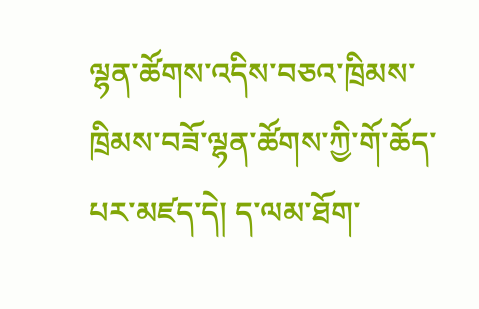ལྷན་ཚོགས་འདིས་བཅའ་ཁྲིམས་ཁྲིམས་བཟོ་ལྷན་ཚོགས་ཀྱི་གོ་ཆོད་པར་མཛད་དེ། ད་ལམ་ཐོག་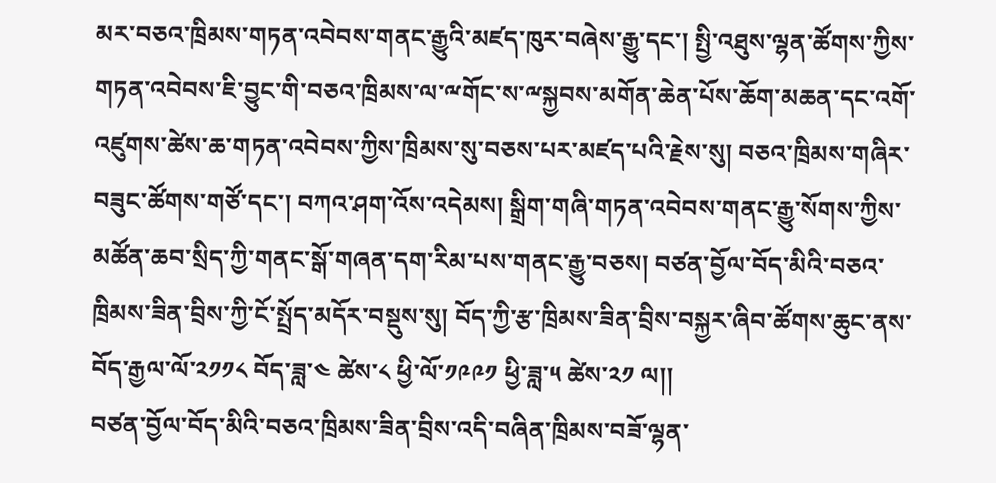མར་བཅའ་ཁྲིམས་གཏན་འབེབས་གནང་རྒྱུའི་མཛད་ཁུར་བཞེས་རྒྱུ་དང་། སྤྱི་འཐུས་ལྷན་ཚོགས་ཀྱིས་གཏན་འབེབས་ཇི་བྱུང་གི་བཅའ་ཁྲིམས་ལ་ྋགོང་ས་ྋསྐྱབས་མགོན་ཆེན་པོས་ཆོག་མཆན་དང་འགོ་འཛུགས་ཚེས་ཆ་གཏན་འབེབས་ཀྱིས་ཁྲིམས་སུ་བཅས་པར་མཛད་པའི་རྗེས་སུ། བཅའ་ཁྲིམས་གཞིར་བཟུང་ཚོགས་གཙོ་དང་། བཀའ་ཤག་འོས་འདེམས། སྒྲིག་གཞི་གཏན་འབེབས་གནང་རྒྱུ་སོགས་ཀྱིས་མཚོན་ཆབ་སྲིད་ཀྱི་གནང་སྒོ་གཞན་དག་རིམ་པས་གནང་རྒྱུ་བཅས། བཙན་བྱོལ་བོད་མིའི་བཅའ་ཁྲིམས་ཟིན་བྲིས་ཀྱི་ངོ་སྤྲོད་མདོར་བསྡུས་སུ། བོད་ཀྱི་རྩ་ཁྲིམས་ཟིན་བྲིས་བསྐྱར་ཞིབ་ཚོགས་ཆུང་ནས་བོད་རྒྱལ་ལོ་༢༡༡༨ བོད་ཟླ་༤ ཚེས་༨ ཕྱི་ལོ་༡༩༩༡ ཕྱི་ཟླ་༥ ཚེས་༢༡ ལ།།
བཙན་བྱོལ་བོད་མིའི་བཅའ་ཁྲིམས་ཟིན་བྲིས་འདི་བཞིན་ཁྲིམས་བཟོ་ལྷན་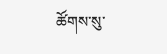ཚོགས་སུ་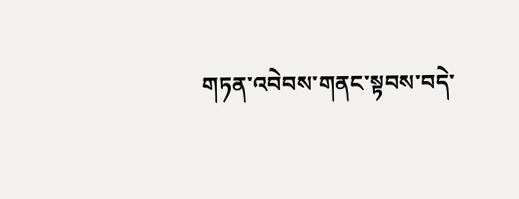གཏན་འབེབས་གནང་སྟབས་བདེ་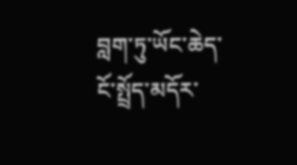བླག་ཏུ་ཡོང་ཆེད་ངོ་སྤྲོད་མདོར་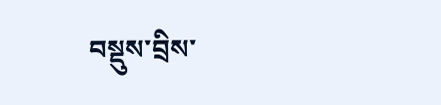བསྡུས་བྲིས་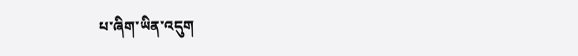པ་ཞིག་ཡིན་འདུག